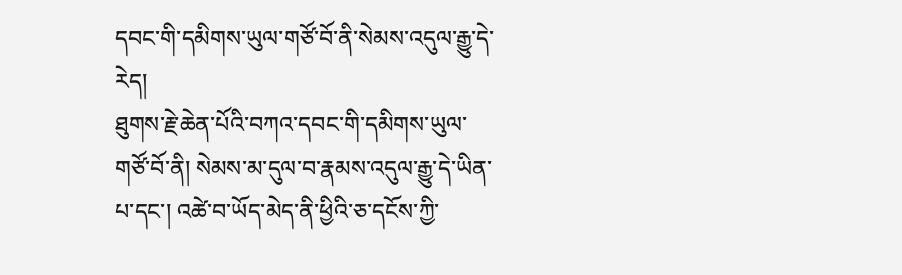དབང་གི་དམིགས་ཡུལ་གཙོ་བོ་ནི་སེམས་འདུལ་རྒྱུ་དེ་རེད།
ཐུགས་རྗེ་ཆེན་པོའི་བཀའ་དབང་གི་དམིགས་ཡུལ་གཙོ་བོ་ནི། སེམས་མ་དུལ་བ་རྣམས་འདུལ་རྒྱུ་དེ་ཡིན་པ་དང་། འཚེ་བ་ཡོད་མེད་ནི་ཕྱིའི་ཅ་དངོས་ཀྱི་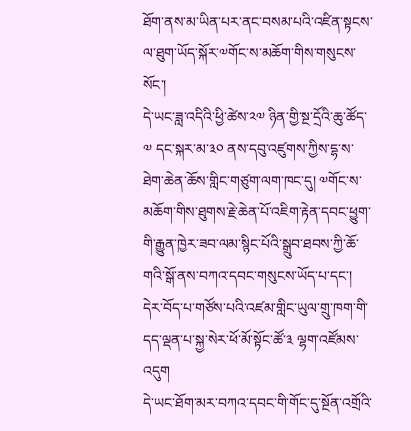ཐོག་ནས་མ་ཡིན་པར་ནང་བསམ་པའི་འཛིན་སྟངས་ལ་ཐུག་ཡོད་སྐོར་༧གོང་ས་མཆོག་གིས་གསུངས་སོང་།
དེ་ཡང་ཟླ་འདིའི་ཕྱི་ཚེས་༢༧ ཉིན་གྱི་སྔ་དྲོའི་ཆུ་ཚོད་༧ དང་སྐར་མ་༣༠ ནས་དབུ་འཛུགས་ཀྱིས་དྷ་ས་ཐེག་ཆེན་ཆོས་གླིང་གཙུག་ལག་ཁང་དུ། ༧གོང་ས་མཆོག་གིས་ཐུགས་རྗེ་ཆེན་པོ་འཇིག་རྟེན་དབང་ཕྱུག་གི་རྒྱུན་ཁྱེར་ཟབ་ལམ་སྙིང་པོའི་སྒྲུབ་ཐབས་ཀྱི་ཆོ་གའི་སྒོ་ནས་བཀའ་དབང་གསུངས་ཡོད་པ་དང་། དེར་བོད་པ་གཙོས་པའི་འཛམ་གླིང་ཡུལ་གྲུ་ཁག་གི་དད་ལྡན་པ་སྐྱ་སེར་ཕོ་མོ་སྟོང་ཚོ་༣ ལྷག་འཛོམས་འདུག
དེ་ཡང་ཐོག་མར་བཀའ་དབང་གི་གོང་དུ་སྔོན་འགྲོའི་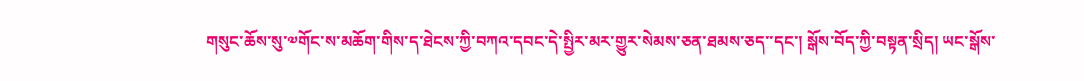གསུང་ཆོས་སུ་༧གོང་ས་མཆོག་གིས་ད་ཐེངས་ཀྱི་བཀའ་དབང་དེ་སྤྱིར་མར་གྱུར་སེམས་ཅན་ཐམས་ཅད་་དང་། སྒོས་བོད་ཀྱི་བསྟན་སྲིད། ཡང་སྒོས་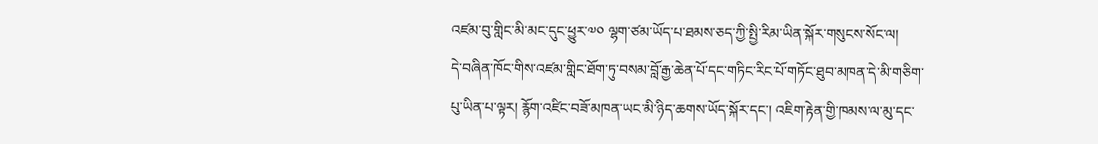འཛམ་བུ་གླིང་མི་མང་དུང་ཕྱུར་༧༠ ལྷག་ཙམ་ཡོད་པ་ཐམས་ཅད་ཀྱི་སྤྱི་རིམ་ཡིན་སྐོར་གསུངས་སོང་ལ།
དེ་བཞིན་ཁོང་གིས་འཛམ་གླིང་ཐོག་ཏུ་བསམ་བློ་རྒྱ་ཆེན་པོ་དང་གཏིང་རིང་པོ་གཏོང་ཐུབ་མཁན་དེ་མི་གཅིག་པུ་ཡིན་པ་ལྟར། རྙོག་འཛིང་བཟོ་མཁན་ཡང་མི་ཉིད་ཆགས་ཡོད་སྐོར་དང་། འཇིག་རྟེན་གྱི་ཁམས་ལ་མུ་དང་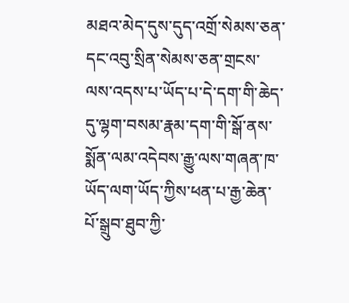མཐའ་མེད་དུས་དུད་འགྲོ་སེམས་ཅན་དང་འབུ་སྲིན་སེམས་ཅན་གྲངས་ལས་འདས་པ་ཡོད་པ་དེ་དག་གི་ཆེད་དུ་ལྷག་བསམ་རྣམ་དག་གི་སྒོ་ནས་སྨོན་ལམ་འདེབས་རྒྱུ་ལས་གཞན་ཁ་ཡོད་ལག་ཡོད་ཀྱིས་ཕན་པ་རྒྱ་ཆེན་པོ་སྒྲུབ་ཐུབ་ཀྱི་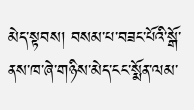མེད་སྟབས། བསམ་པ་བཟང་པོའི་སྒོ་ནས་ཁ་ཞེ་གཉིས་མེད་ངང་སྨོན་ལམ་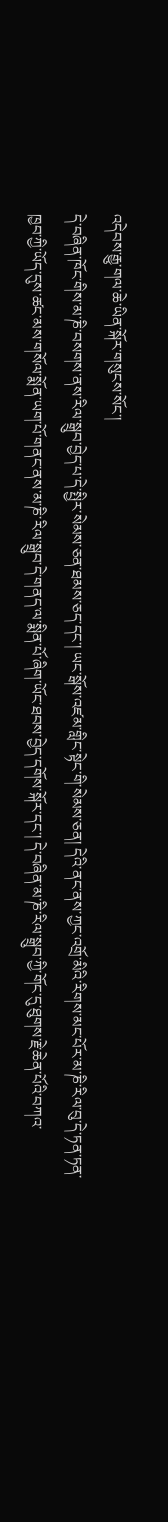འདེབས་རྒྱུ་གལ་ཆེ་ཡིན་སྐོར་གསུངས་སོང་།
དེ་བཞིན་ཁོང་གིས་མ་ཎི་བསགས་ནས་རིལ་སྒྲུབ་བྱེད་པ་དེ་སྤྱིར་སེམས་ཅན་ཐམས་ཅད་དང་། ཡང་སྒོས་འཛམ་གླིང་སྟེང་གི་སེམས་ཅན། དེའི་ནང་ནས་ཀྱང་འགྲོ་མིའི་རིགས་མང་པོར་མ་ཎི་རིལ་བུ་དེ་ཏན་ཏན་ཁྱབ་ཀྱི་ཡོད་དུས་ཚང་མས་གསོལ་སྨོན་ཡག་པོ་གནང་ནས་མ་ཎི་རིལ་སྒྲུབ་དེ་གནད་ལ་སྨིན་པོ་ཞིག་ཡོང་ཐབས་བྱེད་དགོས་སྐོར་དང་། དེ་བཞིན་མ་ཎི་རིལ་སྒྲུབ་ཀྱི་གོང་དུ་ཐུགས་རྗེ་ཆེན་པོའི་བཀའ་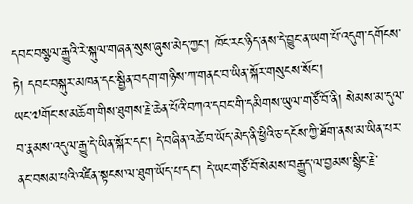དབང་བསྩལ་རྒྱུའི་རེ་སྐུལ་གཞན་སུས་ཞུས་མེད་ཀྱང་། ཁོང་རང་ཉིད་ནས་དེ་བྱུང་ན་ཡག་པོ་འདུག་དགོངས་ཏེ། དབང་བསྐུར་མཁན་དང་སྦྱིན་བདག་གཉིས་ཀ་གནང་བ་ཡིན་སྐོར་གསུངས་སོང་།
ཡང་༧གོང་ས་མཆོག་གིས་ཐུགས་རྗེ་ཆེན་པོའི་བཀའ་དབང་གི་དམིགས་ཡུལ་གཙོ་བོ་ནི། སེམས་མ་དུལ་བ་རྣམས་འདུལ་རྒྱུ་དེ་ཡིན་སྐོར་དང་། དེ་བཞིན་འཚེ་བ་ཡོད་མེད་ནི་ཕྱིའི་ཅ་དངོས་ཀྱི་ཐོག་ནས་མ་ཡིན་པར་ནང་བསམ་པའི་འཛིན་སྟངས་ལ་ཐུག་ཡོད་པ་དང་། དེ་ཡང་གཙོ་བོ་སེམས་བརྒྱུད་ལ་བྱམས་སྙིང་རྗེ་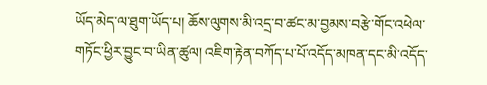ཡོད་མེད་ལ་ཐུག་ཡོད་པ། ཆོས་ལུགས་མི་འདྲ་བ་ཚང་མ་བྱམས་བརྩེ་གོང་འཕེལ་གཏོང་ཕྱིར་བྱུང་བ་ཡིན་ཚུལ། འཇིག་རྟེན་བཀོད་པ་པོ་འདོད་མཁན་དང་མི་འདོད་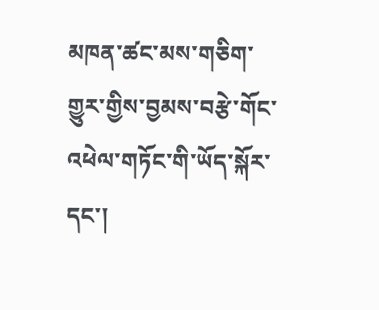མཁན་ཚང་མས་གཅིག་གྱུར་གྱིས་བྱམས་བརྩེ་གོང་འཕེལ་གཏོང་གི་ཡོད་སྐོར་དང་།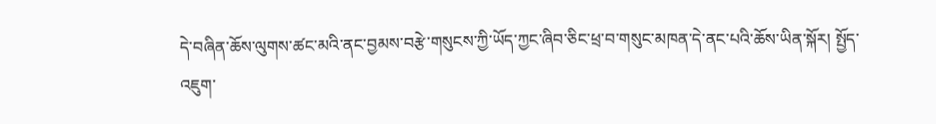དེ་བཞིན་ཆོས་ལུགས་ཚང་མའི་ནང་བྱམས་བརྩེ་གསུངས་ཀྱི་ཡོད་ཀྱང་ཞིབ་ཅིང་ཕྲ་བ་གསུང་མཁན་དེ་ནང་པའི་ཆོས་ཡིན་སྐོར། སྤྱོད་འཇུག་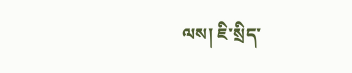ལས། ཇི་སྲིད་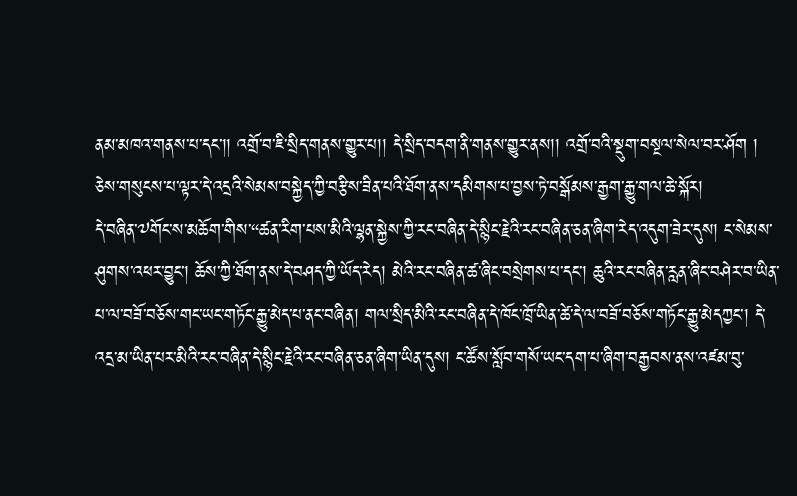ནམ་མཁའ་གནས་པ་དང་།། འགྲོ་བ་ཇི་སྲིད་གནས་གྱུར་པ།། དེ་སྲིད་བདག་ནི་གནས་གྱུར་ནས།། འགྲོ་བའི་སྡུག་བསྔལ་སེལ་བར་ཤོག ། ཅེས་གསུངས་པ་ལྟར་དེ་འདྲའི་སེམས་བསྐྱེད་ཀྱི་བརྩིས་ཟིན་པའི་ཐོག་ནས་དམིགས་པ་བྱས་ཏེ་བསྒོམས་རྒྱག་རྒྱུ་གལ་ཆེ་སྐོར།
དེ་བཞིན་༧གོང་ས་མཆོག་གིས་“ཚན་རིག་པས་མིའི་ལྷན་སྐྱེས་ཀྱི་རང་བཞིན་དེ་སྙིང་རྗེའི་རང་བཞིན་ཅན་ཞིག་རེད་འདུག་ཟེར་དུས། ང་སེམས་ཤུགས་འཕར་བྱུང་། ཆོས་ཀྱི་ཐོག་ནས་དེ་བཤད་ཀྱི་ཡོད་རེད། མེའི་རང་བཞིན་ཚ་ཞིང་བསྲེགས་པ་དང་། ཆུའི་རང་བཞིན་རླན་ཞིང་བཤེར་བ་ཡིན་པ་ལ་བཟོ་བཅོས་གང་ཡང་གཏོང་རྒྱུ་མེད་པ་ནང་བཞིན། གལ་སྲིད་མིའི་རང་བཞིན་དེ་ཁོང་ཁྲོ་ཡིན་ཚེ་དེ་ལ་བཟོ་བཅོས་གཏོང་རྒྱུ་མེདཀྱང་། དེ་འདྲ་མ་ཡིན་པར་མིའི་རང་བཞིན་དེ་སྙིང་རྗེའི་རང་བཞིན་ཅན་ཞིག་ཡིན་དུས། ང་ཚོས་སློབ་གསོ་ཡང་དག་པ་ཞིག་བརྒྱབས་ནས་འཛམ་བུ་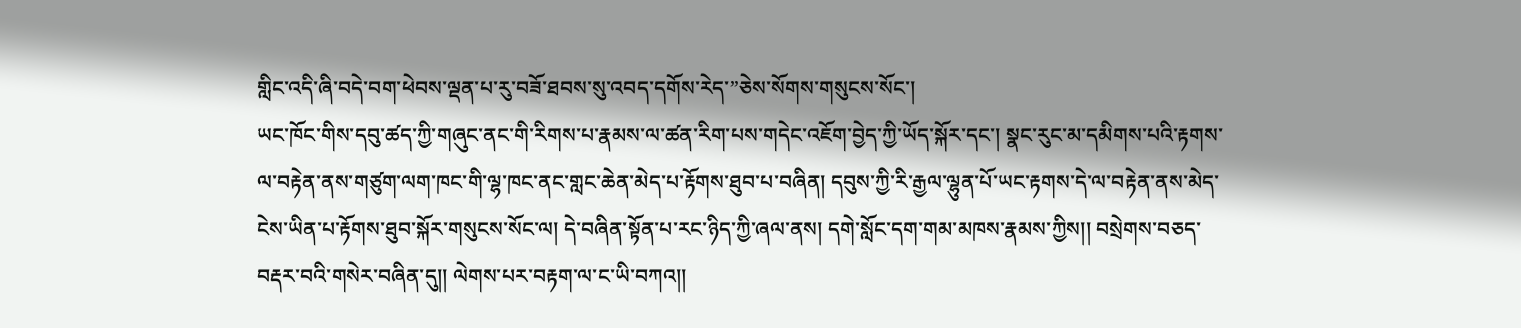གླིང་འདི་ཞི་བདེ་བག་ཕེབས་ལྡན་པ་རུ་བཟོ་ཐབས་སུ་འབད་དགོས་རེད་”ཅེས་སོགས་གསུངས་སོང་།
ཡང་ཁོང་གིས་དབུ་ཚད་ཀྱི་གཞུང་ནང་གི་རིགས་པ་རྣམས་ལ་ཚན་རིག་པས་གདེང་འཇོག་བྱེད་ཀྱི་ཡོད་སྐོར་དང་། སྣང་རུང་མ་དམིགས་པའི་རྟགས་ལ་བརྟེན་ནས་གཙུག་ལག་ཁང་གི་ལྷ་ཁང་ནང་གླང་ཆེན་མེད་པ་རྟོགས་ཐུབ་པ་བཞིན། དབུས་ཀྱི་རི་རྒྱལ་ལྷུན་པོ་ཡང་རྟགས་དེ་ལ་བརྟེན་ནས་མེད་ངེས་ཡིན་པ་རྟོགས་ཐུབ་སྐོར་གསུངས་སོང་ལ། དེ་བཞིན་སྟོན་པ་རང་ཉིད་ཀྱི་ཞལ་ནས། དགེ་སློང་དག་གམ་མཁས་རྣམས་ཀྱིས།། བསྲེགས་བཅད་བརྡར་བའི་གསེར་བཞིན་དུ།། ལེགས་པར་བརྟག་ལ་ང་ཡི་བཀའ།།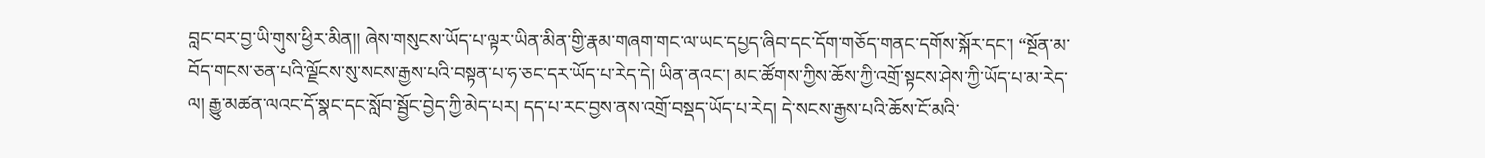བླང་བར་བྱ་ཡི་གུས་ཕྱིར་མིན།། ཞེས་གསུངས་ཡོད་པ་ལྟར་ཡིན་མིན་གྱི་རྣམ་གཞག་གང་ལ་ཡང་དཔྱད་ཞིབ་དང་དོག་གཅོད་གནང་དགོས་སྐོར་དང་། “སྔོན་མ་བོད་གངས་ཅན་པའི་ལྗོངས་སུ་སངས་རྒྱས་པའི་བསྟན་པ་ཧ་ཅང་དར་ཡོད་པ་རེད་དེ། ཡིན་ནའང་། མང་ཚོགས་ཀྱིས་ཆོས་ཀྱི་འགྲོ་སྟངས་ཤེས་ཀྱི་ཡོད་པ་མ་རེད་ལ། རྒྱུ་མཚན་ལའང་དོ་སྣང་དང་སློབ་སྦྱོང་བྱེད་ཀྱི་མེད་པར། དད་པ་རང་བྱས་ནས་འགྲོ་བསྡད་ཡོད་པ་རེད། དེ་སངས་རྒྱས་པའི་ཆོས་ངོ་མའི་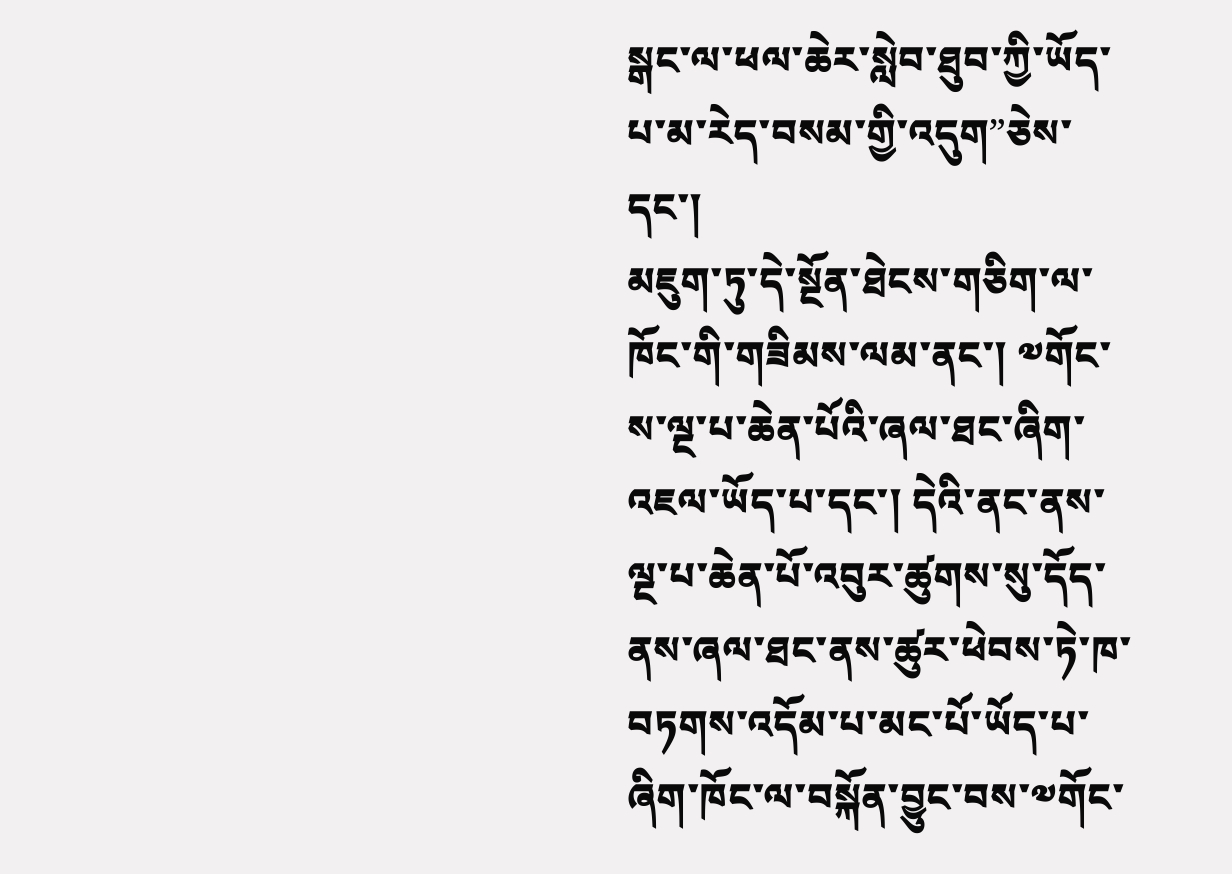སྒང་ལ་ཕལ་ཆེར་སླེབ་ཐུབ་ཀྱི་ཡོད་པ་མ་རེད་བསམ་གྱི་འདུག”ཅེས་དང་།
མཇུག་ཏུ་དེ་སྔོན་ཐེངས་གཅིག་ལ་ཁོང་གི་གཟིམས་ལམ་ནང་། ༧གོང་ས་ལྔ་པ་ཆེན་པོའི་ཞལ་ཐང་ཞིག་འཇལ་ཡོད་པ་དང་། དེའི་ནང་ནས་ལྔ་པ་ཆེན་པོ་འབུར་ཚུགས་སུ་དོད་ནས་ཞལ་ཐང་ནས་ཚུར་ཕེབས་ཏེ་ཁ་བཏགས་འདོམ་པ་མང་པོ་ཡོད་པ་ཞིག་ཁོང་ལ་བསྐོན་བྱུང་བས་༧གོང་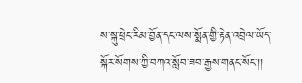ས་སྐུ་ཕྲེང་རིམ་བྱོན་དང་ལས་སྨོན་གྱི་རྟེན་འབྲེལ་ཡོད་སྐོར་སོགས་ཀྱི་བཀའ་སློབ་ཟབ་རྒྱས་གནང་སོང་།།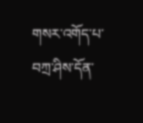གསར་འགོད་པ་བཀྲ་ཤིས་དོན་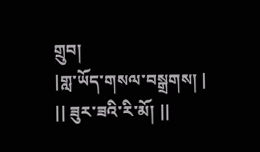གྲུབ།
|གླ་ཡོད་གསལ་བསྒྲགས། |
|| ཟུར་ཟའི་རི་མོ། ||